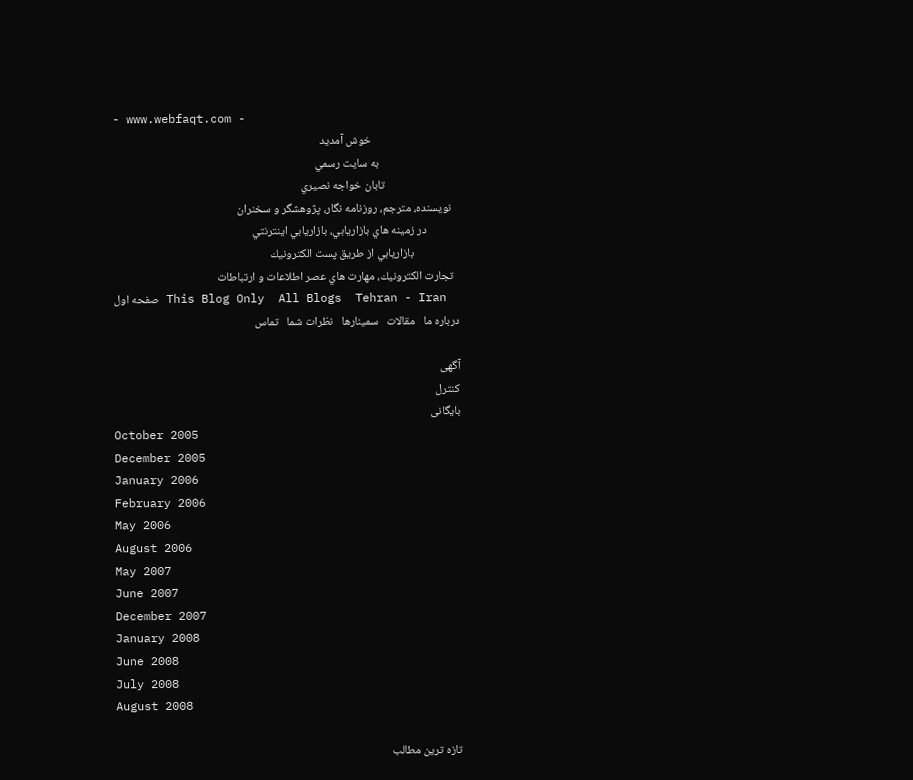- www.webfaqt.com -
                                 خوش آمديد
                              به سايت رسمي
                            تابان خواجه نصيري
   نويسنده، مترجم، روزنامه نگار، پژوهشگر و سخنران
            در زمينه هاي بازاريابي، بازاريابي اينترنتي
                 بازاريابي از طريق پست الكترونيك
  تجارت الكترونيك، مهارت هاي عصر اطلاعات و ارتباطات
  This Blog Only  All Blogs  Tehran - Iran صفحه اول  درباره ما   مقالات   سمينارها   نظرات شما   تماس

آگهی
کنترل
بايگانی
October 2005
December 2005
January 2006
February 2006
May 2006
August 2006
May 2007
June 2007
December 2007
January 2008
June 2008
July 2008
August 2008

تازه ترين مطالب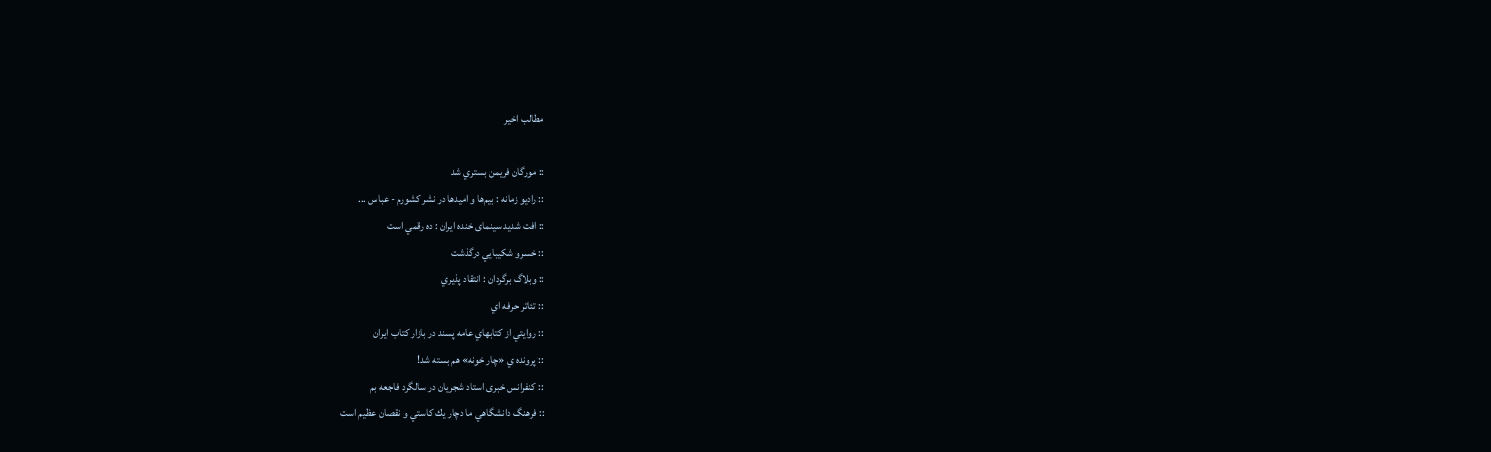مطالب اخير

:: مورگان فريمن بستري شد
:: راديو زمانه : بیم‌ها و امیدها در نشر کشورم - عباس ...
:: افت شديد سينمای خنده ايران : ده رقمي است
:: خسرو شکيبايي درگذشت
:: وبلاگ برگردان : انتقاد پذيري
:: تئاتر حرفه اي
:: روايتي از کتابهاي عامه پسند در بازار کتاب ايران
:: پرونده ي «چار خونه» هم بسته شد!
:: کنفرانس خبری استاد شجريان در سالگرد فاجعه بم
:: فرهنگ دانشگاهي ما دچار يك كاستي و نقصان عظيم است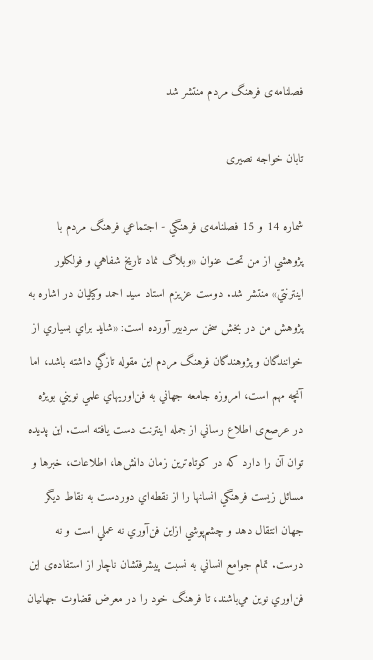فصلنامه‌ی فرهنگ مردم منتشر شد

تابان خواجه نصيری

شماره 14 و 15 فصلنامه‌ی فرهنگي - اجتماعي فرهنگ مردم با پژوهشي از من تحت عنوان «وبلاگ نماد تاريخ شفاهي و فولكلور اينترنتي» منتشر شد. دوست عزيزم استاد سيد احمد وكيليان در اشاره به پژوهش من در بخش سخن سردبير آورده است: «شايد براي بسياري از خوانندگان و پژوهندگان فرهنگ مردم اين مقوله تازگي داشته باشد، اما آنچه مهم است، امروزه جامعه جهاني به فن‌اوريهاي علمي نويني بويژه در عرصع‌ی اطلاع رساني از جمله اينترنت دست يافته است. اين پديده توان آن را دارد كه در كوتاه‌ترين زمان دانش‌ها، اطلاعات، خبرها و مسائل زيست فرهنگي انسانها را از نقطه‌اي دوردست به نقاط ديگر جهان انتقال دهد و چشم‌پوشي ازاين فن‌آوري نه عملي است و نه درست. تمام جوامع انساني به نسبت پيشرفتشان ناچار از استفاده‌ی اين فن‌اوري نوين مي‌باشند، تا فرهنگ خود را در معرض قضاوت جهانيان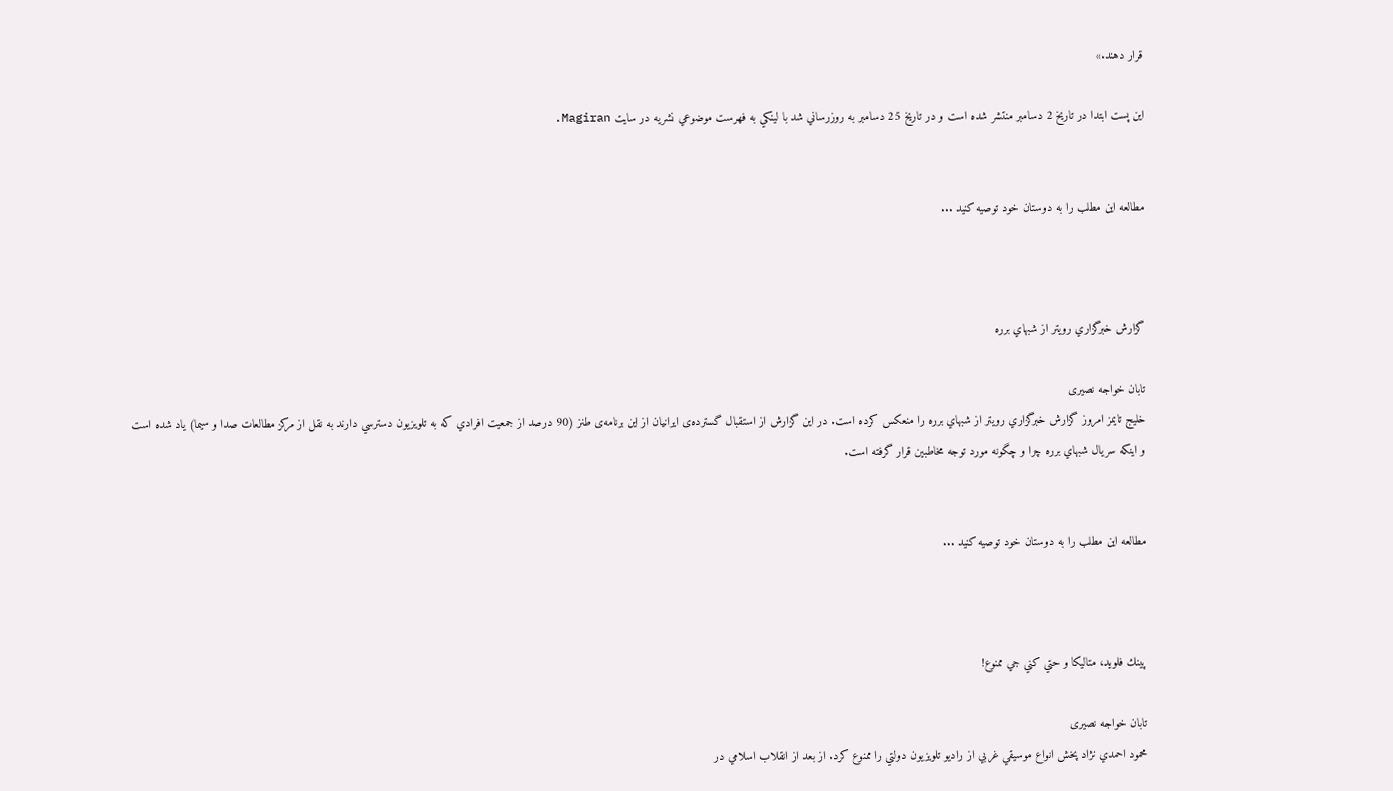قرار دهند.»

اين پست ابتدا در تاريخ 2 دسامبر منتشر شده است و در تاريخ 25 دسامبر به روزرساني شد با لينكي به فهرست موضوعي نشريه در سايت Magiran.


مطالعه اين مطلب را به دوستان خود توصيه کنيد ...



گزارش خبرگزاري رويتر از شبهاي برره

تابان خواجه نصيری
خليج تايمز امروز گزارش خبرگزاري رويتر از شبهاي برره را منعكس كرده است. در اين گزارش از استقبال گسترده‌ی ايرانيان از اين برنامه‌ی طنز (90 درصد از جمعيت افرادي كه به تلويزيون دسترسي دارند به نقل از مركز مطالعات صدا و سيما) ياد شده است و اينكه سريال شبهاي برره چرا و چگونه مورد توجه مخاطبين قرار گرفته است.


مطالعه اين مطلب را به دوستان خود توصيه کنيد ...



پينك فلويد، متاليكا و حتي كني جي ممنوع!

تابان خواجه نصيری
محمود احمدي نژاد پخش انواع موسيقي غربي از راديو تلويزيون دولتي را ممنوع كرد. از بعد از انقلاب اسلامي در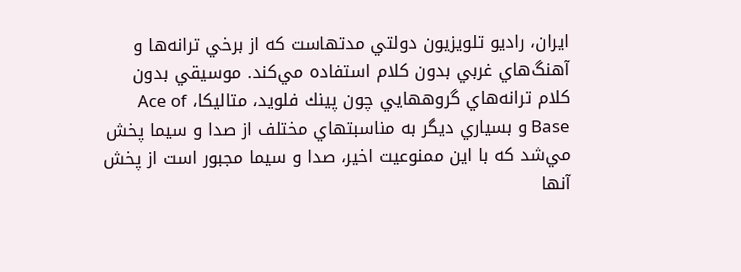ايران، راديو تلويزيون دولتي مدتهاست كه از برخي ترانه‌ها و آهنگ‌هاي غربي بدون كلام استفاده مي‌كند. موسيقي بدون كلام ترانه‌هاي گروههايي چون پينك فلويد، متاليكا، Ace of Base و بسياري ديگر به مناسبتهاي مختلف از صدا و سيما پخش مي‌شد كه با اين ممنوعيت اخير، صدا و سيما مجبور است از پخش آنها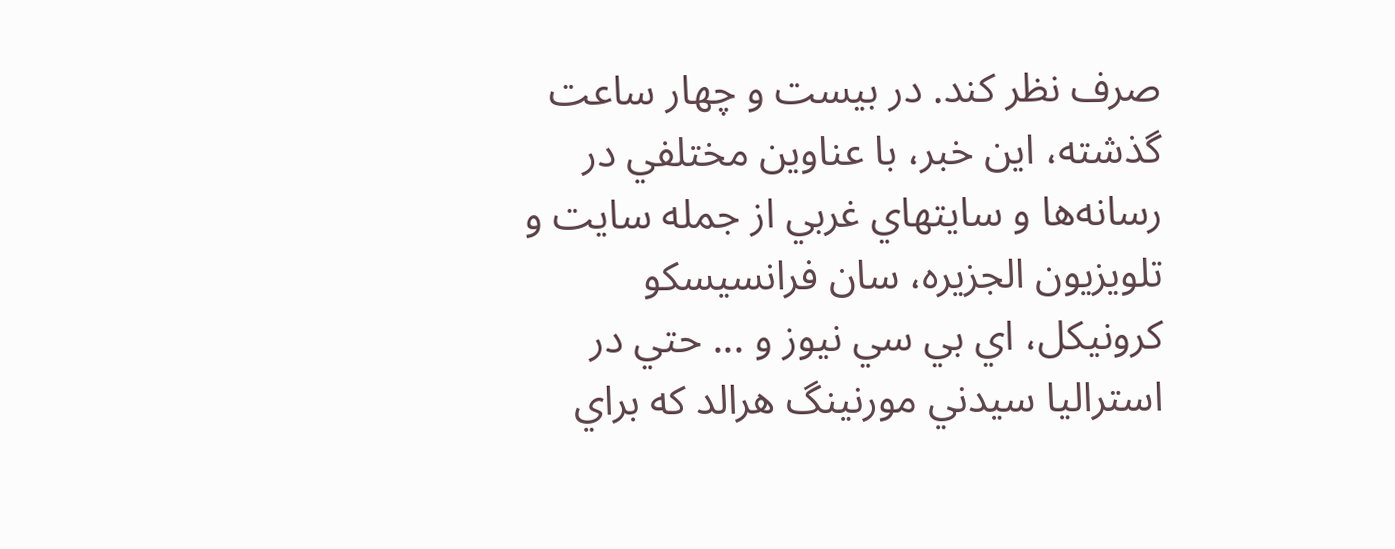صرف نظر كند. در بيست و چهار ساعت گذشته، اين خبر، با عناوين مختلفي در رسانه‌ها و سايتهاي غربي از جمله سايت و تلويزيون الجزيره، سان فرانسيسكو كرونيكل، اي بي سي نيوز و ... حتي در استراليا سيدني مورنينگ هرالد كه براي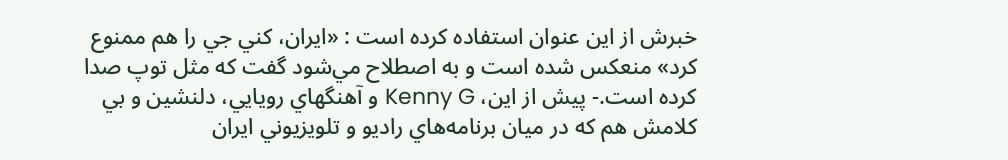خبرش از اين عنوان استفاده كرده است : «ايران، كني جي را هم ممنوع كرد» منعكس شده است و به اصطلاح مي‌شود گفت كه مثل توپ صدا كرده است.- پيش از اين، Kenny G و آهنگهاي رويايي، دلنشين و بي كلامش هم كه در ميان برنامه‌هاي راديو و تلويزيوني ايران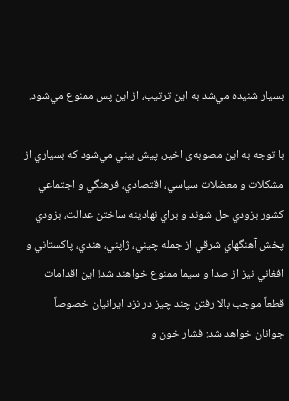بسيار شنيده مي‌شد به اين ترتيب، از اين پس ممنوع مي‌شود.

با توجه به اين مصوبه‌ی اخير، پيش بيني مي‌شود كه بسياري از مشكلات و معضلات سياسي، اقتصادي، فرهنگي و اجتماعي كشور بزودي حل شوند و براي نهادينه ساختن عدالت، بزودي پخش آهنگهاي شرقي از جمله چيني، ژاپني، هندي، پاكستاني و افغاني نيز از صدا و سيما ممنوع خواهند شد! اين اقدامات قطعاً موجب بالا رفتن چند چيز در نزد ايرانيان خصوصاً جوانان خواهد شد: فشار خون و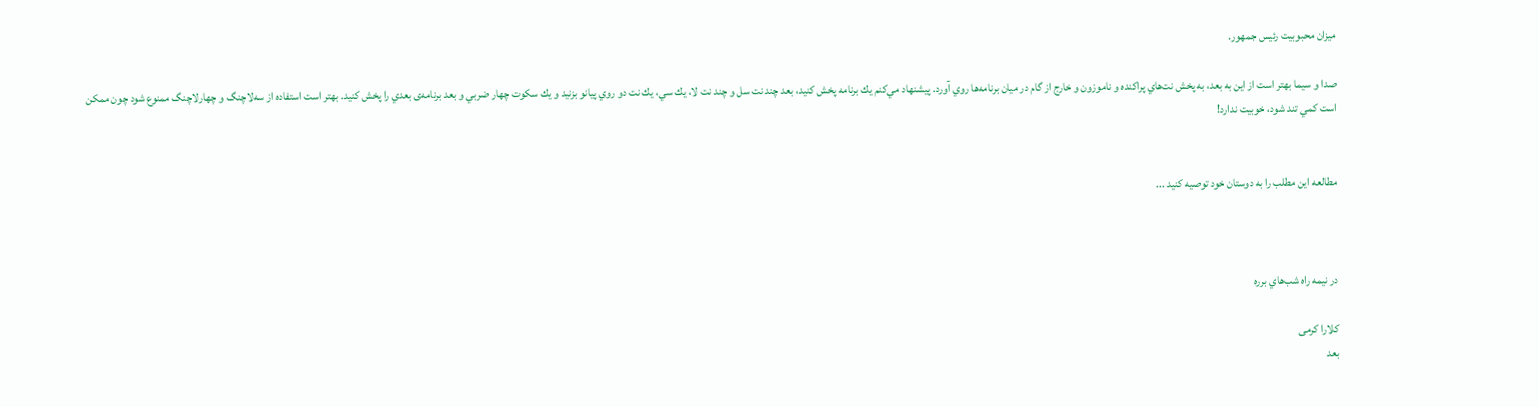ميزان محبوبيت رئيس جمهور.

صدا و سيما بهتر است از اين به بعد، به پخش نت‌هاي پراكنده و ناموزون و خارج از گام در ميان برنامه‌ها روي آورد. پيشنهاد مي‌كنم يك برنامه پخش كنيد، بعد چند نت سل و چند نت لا، يك سي، يك نت دو روي پيانو بزنيد و يك سكوت چهار ضربي و بعد برنامه‌ی بعدي را پخش كنيد. بهتر است استفاده از سه‌لاچنگ و چهارلاچنگ ممنوع شود چون ممكن است كمي تند ‌شود، خوبيت ندارد!


مطالعه اين مطلب را به دوستان خود توصيه کنيد ...



در نيمه راه شب‌هاي برره

كلارا كرمی
بعد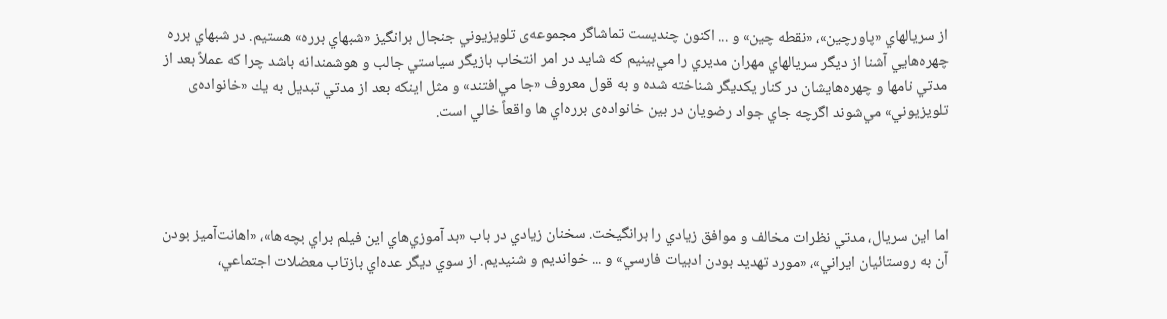از سريالهاي «پاورچين»، «نقطه چين» و ... اكنون چنديست تماشاگر مجموعه‌ی تلويزيوني جنجال برانگيز «شبهاي برره» هستيم. در شبهاي برره چهره‌هايي آشنا از ديگر سريالهاي مهران مديري را مي‌بينيم كه شايد در امر انتخاب بازيگر سياستي جالب و هوشمندانه باشد چرا كه عملاً بعد از مدتي نامها و چهره‌هايشان در كنار يكديگر شناخته شده و به قول معروف «جا مي‌افتند» و مثل اينكه بعد از مدتي تبديل به يك «خانواده‌ی تلويزيوني» مي‌شوند اگرچه جاي جواد رضويان در بين خانواده‌ی برره‌اي ها واقعاً خالي است.




اما اين سريال، مدتي نظرات مخالف و موافق زيادي را برانگيخت. سخنان زيادي در باب «بد آموزي‌هاي اين فيلم براي بچه‌ها»، «اهانت‌آميز بودن آن به روستائيان ايراني»، «مورد تهديد بودن ادبيات فارسي» و ... خوانديم و شنيديم. از سوي ديگر عده‌‌اي بازتاب معضلات اجتماعي،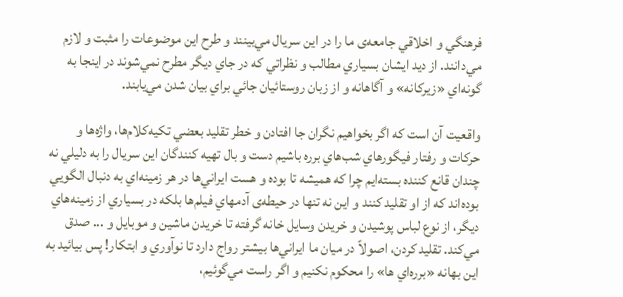فرهنگي و اخلاقي جامعه‌ی ما را در اين سريال مي‌بينند و طرح اين موضوعات را مثبت و لازم مي‌دانند. از ديد ايشان بسياري مطالب و نظراتي كه در جاي ديگر مطرح نمي‌شوند در اينجا به گونه‌اي «زيركانه» و آگاهانه و از زبان روستائيان جائي براي بيان شدن مي‌يابند.

واقعيت آن است كه اگر بخواهيم نگران جا افتادن و خطر تقليد بعضي تكيه‌كلام‌ها، واژه‌ها و حركات و رفتار فيگورهاي شب‌هاي برره باشيم دست و بال تهيه كنندگان اين سريال را به دليلي نه چندان قانع كننده بسته‌ايم چرا كه هميشه تا بوده و هست ايراني‌ها در هر زمينه‌اي به دنبال الگويي بوده‌اند كه از او تقليد كنند و اين نه تنها در حيطه‌ی آدمهاي فيلم‌ها بلكه در بسياري از زمينه‌هاي ديگر، از نوع لباس پوشيدن و خريدن وسايل خانه گرفته تا خريدن ماشين و موبايل و ... صدق مي‌كند. تقليد كردن، اصولاً در ميان ما ايراني‌ها بيشتر رواج دارد تا نوآوري و ابتكار! پس بيائيد به اين بهانه «برره‌اي ها» را محكوم نكنيم و اگر راست مي‌گوئيم،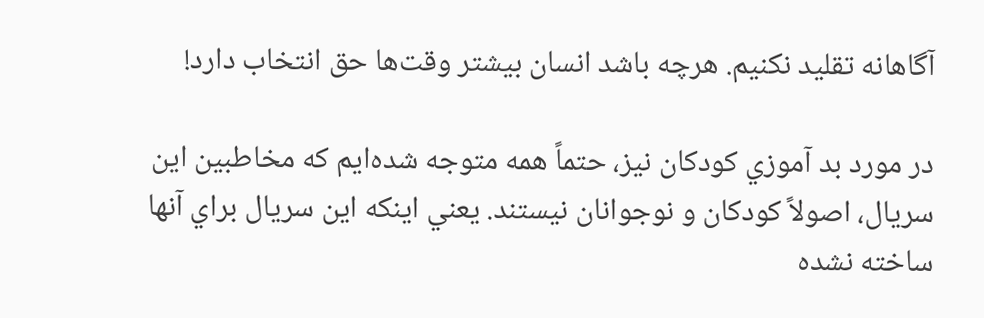آگاهانه تقليد نكنيم. هرچه باشد انسان بيشتر وقت‌ها حق انتخاب دارد!

در مورد بد آموزي كودكان نيز، حتماً همه متوجه شده‌ايم كه مخاطبين اين سريال، اصولاً كودكان و نوجوانان نيستند. يعني اينكه اين سريال براي آنها ساخته نشده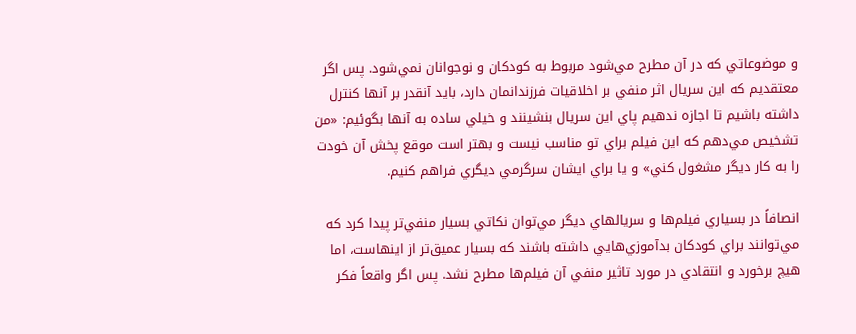و موضوعاتي كه در آن مطرح مي‌شود مربوط به كودكان و نوجوانان نمي‌شود. پس اگر معتقديم كه اين سريال اثر منفي بر اخلاقيات فرزندانمان دارد، بايد آنقدر بر آنها كنترل داشته باشيم تا اجازه ندهيم پاي اين سريال بنشينند و خيلي ساده به آنها بگوئيم: «من تشخيص مي‌دهم كه اين فيلم براي تو مناسب نيست و بهتر است موقع پخش آن خودت را به كار ديگر مشغول كني» و يا براي ايشان سرگرمي ديگري فراهم كنيم.

انصافاً در بسياري فيلم‌ها و سريالهاي ديگر مي‌توان نكاتي بسيار منفي‌تر پيدا كرد كه مي‌توانند براي كودكان بدآموزي‌هايي داشته باشند كه بسيار عميق‌تر از اينهاست، اما هيچ برخورد و انتقادي در مورد تاثير منفي آن فيلم‌ها مطرح نشد. پس اگر واقعاً فكر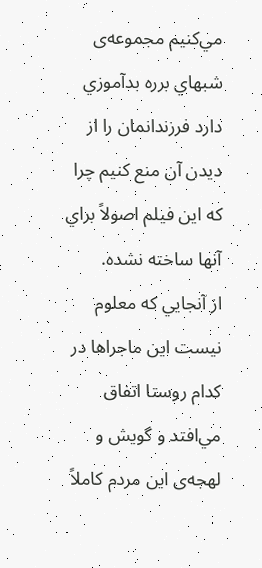مي‌كنيم مجموعه‌ی شبهاي برره بدآموزي دارد فرزندانمان را از ديدن آن منع كنيم چرا كه اين فيلم اصولاً براي آنها ساخته نشده.
از آنجايي كه معلوم نيست اين ماجراها در كدام روستا اتفاق مي‌افتد و گويش و لهجه‌ی اين مردم كاملاً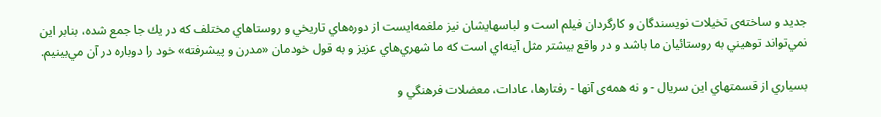جديد و ساخته‌ی تخيلات نويسندگان و كارگردان فيلم است و لباسهايشان نيز ملغمه‌ايست از دوره‌هاي تاريخي و روستاهاي مختلف كه در يك جا جمع شده، بنابر اين نمي‌تواند توهيني به روستائيان ما باشد و در واقع بيشتر مثل آينه‌اي است كه ما شهري‌هاي عزيز و به قول خودمان «مدرن و پيشرفته» خود را دوباره در آن مي‌بينيم.

بسياري از قسمتهاي اين سريال - و نه همه‌ی آنها ‌- رفتارها، عادات، معضلات فرهنگي و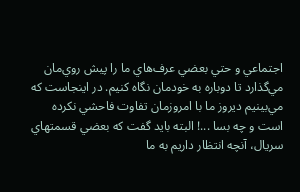اجتماعي و حتي بعضي عرف‌هاي ما را پيش روي‌مان مي‌گذارد تا دوباره به خودمان نگاه كنيم. در اينجاست كه مي‌بينيم ديروز ما با امروزمان تفاوت فاحشي نكرده است و چه بسا ...! البته بايد گفت كه بعضي قسمتهاي سريال، آنچه انتظار داريم به ما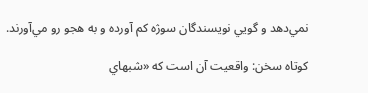نمي‌دهد و گويي نويسندگان سوژه كم آورده و به هجو رو مي‌آورند.

كوتاه سخن: واقعيت آن است كه «شبهاي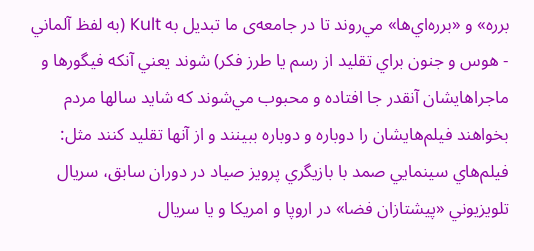برره» و «برره‌اي‌ها» مي‌روند تا در جامعه‌ی ما تبديل به Kult (به لفظ آلماني - هوس و جنون براي تقليد از رسم يا طرز فكر) شوند يعني آنكه فيگورها و ماجراهايشان آنقدر جا افتاده و محبوب مي‌شوند كه شايد سالها مردم بخواهند فيلم‌هايشان را دوباره و دوباره ببينند و از آنها تقليد كنند مثل: فيلم‌هاي سينمايي صمد با بازيگري پرويز صياد در دوران سابق، سريال تلويزيوني «پيشتازان فضا» در اروپا و امريكا و يا سريال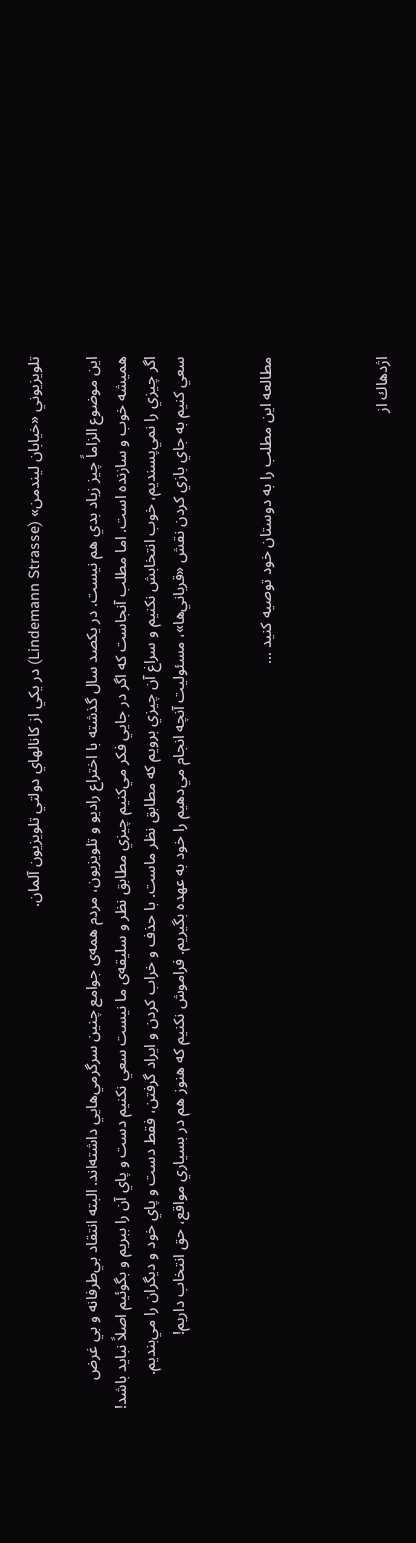تلويزيوني «خيابان ليندمن» (Lindemann Strasse) در يكي از كانالهاي دولتي تلويزيون آلمان.

اين موضوع الزاماً چيز زياد بدي هم نيست. در يكصد سال گذشته با اختراع راديو و تلويزيون، مردم همه‌ی جوامع چنين سرگرمي‌هايي داشته‌اند. البته انتقاد بي‌طرفانه و بي غرض هميشه خوب و سازنده است. اما مطلب آنجاست كه اگر در جايي فكر مي‌كنيم چيزي مطابق نظر و سليقه‌ی ما نيست سعي نكنيم دست و پاي آن را ببريم و بگوئيم اصلاً نبايد باشد! اگر چيزي را نمي‌پسنديم، خوب انتخابش نكنيم و سراغ آن چيزي برويم كه مطابق نظر ماست. با حذف و خراب كردن و ايراد گرفتن، فقط دست و پاي خود و ديگران را مي‌بنديم.
سعي كنيم به جاي بازي كردن نقش «قرباني‌ها»، مسئوليت آنچه انجام مي‌دهيم را خود به عهده بگيريم. فراموش نكنيم كه هنوز هم در بسياري مواقع، حق انتخاب داريم!


مطالعه اين مطلب را به دوستان خود توصيه کنيد ...



اژدهاك از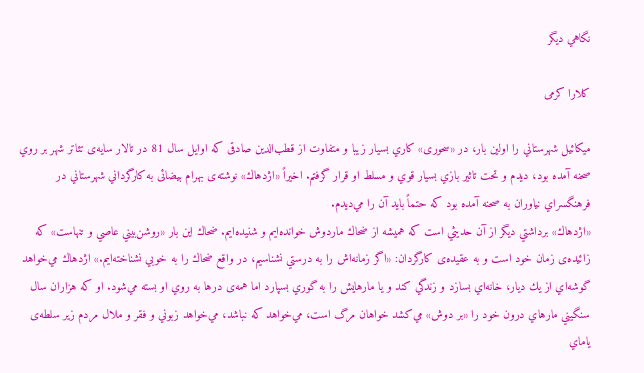نگاهي ديگر

كلارا كرمی

ميكائيل شهرستاني را اولين بار، در «سحوری» كاري بسيار زيبا و متفاوت از قطب‌الدين صادقی كه اوايل سال 81 در تالار سايه‌ی تئاتر شهر بر روي صحنه آمده بود، ديدم و تحت تاثير بازي بسيار قوي و مسلط او قرار گرفتم. اخيراً «اژدهاك» نوشته‌ی بهرام بيضائی به كارگرداني شهرستاني در فرهنگسراي نياوران به صحنه آمده بود كه حتماً بايد آن را مي‌ديدم.
«اژدهاك» برداشتي ديگر از آن حديثي است كه هميشه از ضحاك ماردوش خوانده‌ايم و شنيده‌ايم. ضحاك اين بار «روشن‌بيني عاصي و تنهاست» كه زائيده‌ی زمان خود است و به عقيده‌ی كارگردان: «اگر زمانه‌اش را به درستي نشناسيم، در واقع ضحاك را به خوبي نشناخته‌ايم.» اژدهاك مي‌خواهد گوشه‌اي از يك ديار، خانه‌اي بسازد و زندگي كند و يا مارهايش را به گوري بسپارد اما همه‌ی درها به روي او بسته مي‌شود. او كه هزاران سال سنگيني مارهاي درون خود را «بر دوش» مي‌كشد خواهان مرگ است، مي‌خواهد كه نباشد، مي‌خواهد زبوني و فقر و ملال مردم زير سلطه‌ی ياماي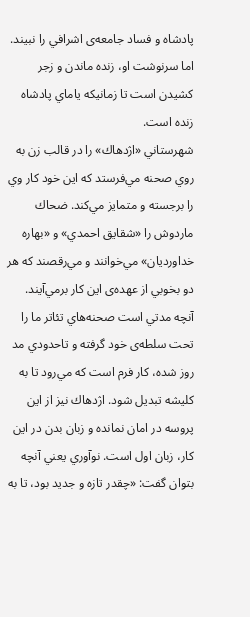پادشاه و فساد جامعه‌ی اشرافي را نبيند. اما سرنوشت او، زنده ماندن و زجر كشيدن است تا زمانيكه ياماي پادشاه زنده است.
شهرستاني «اژدهاك» را در قالب زن به روي صحنه مي‌فرستد كه اين خود كار وي را برجسته و متمايز مي‌كند. ضحاك ماردوش را «شقايق احمدي» و «بهاره‌ خداورديان» مي‌خوانند و مي‌رقصند كه هر دو بخوبي از عهده‌ی اين كار برمي‌آيند.
آنچه مدتي است صحنه‌هاي تئاتر ما را تحت سلطه‌ی خود گرفته و تاحدودي مد روز شده، كار فرم است كه مي‌رود تا به كليشه تبديل شود. اژدهاك نيز از اين پروسه در امان نمانده و زبان بدن در اين كار، زبان اول است. نوآوري يعني آنچه بتوان گفت: «چقدر تازه و جديد بود، تا به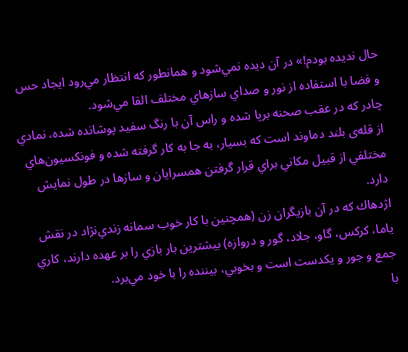حال نديده بودم!» در آن ديده نمي‌شود و همانطور كه انتظار مي‌رود ايجاد حس و فضا با استفاده از نور و صداي سازهاي مختلف القا مي‌شود.
چادر كه در عقب صحنه برپا شده و راس آن با رنگ سفيد پوشانده شده، نمادي از قله‌ی بلند دماوند است كه بسيار، به جا به كار گرفته شده و فونكسيون‌هاي مختلفي از قبيل مكاني براي قرار گرفتن همسرايان و سازها در طول نمايش دارد.
اژدهاك كه در آن بازيگران زن (همچنين با كار خوب سمانه زندي‌نژاد در نقش ياما، كركس، گاو، جلاد، گور و دروازه) بيشترين بار بازي را بر عهده دارند، كاري جمع و جور و يكدست است و بخوبي، بيننده را با خود مي‌برد.
با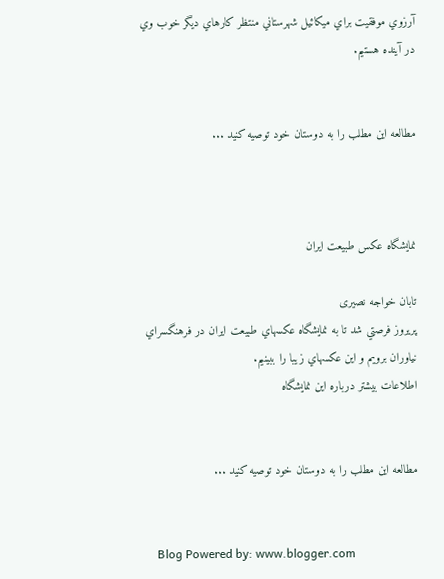آرزوي موفقيت براي ميكائيل شهرستاني منتظر كارهاي ديگر خوب وي در آينده هستيم.


مطالعه اين مطلب را به دوستان خود توصيه کنيد ...



نمايشگاه عكس طبيعت ايران

تابان خواجه نصيری
پريروز فرصتي شد تا به نمايشگاه عكسهاي طبيعت ايران در فرهنگسراي نياوران برويم و اين عكسهاي زيبا را ببينيم.
اطلاعات بيشتر درباره اين نمايشگاه


مطالعه اين مطلب را به دوستان خود توصيه کنيد ...


     Blog Powered by: www.blogger.com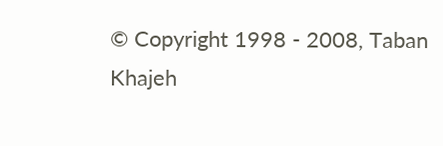© Copyright 1998 - 2008, Taban Khajeh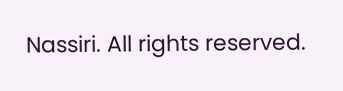Nassiri. All rights reserved.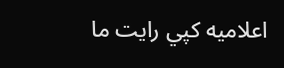اعلاميه کپي رايت ما